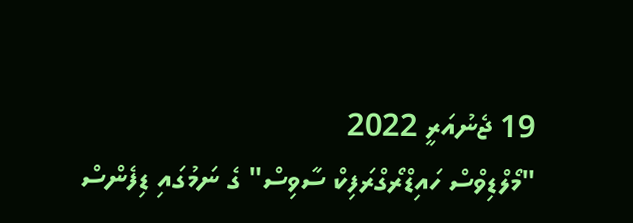19 ޖެނުއަރީ 2022
"މޯލްޑިވްސް ހައިޑްރޯގްރަފިކް ސާވިސް" ގެ ނަމުގައި ޑިފެންސް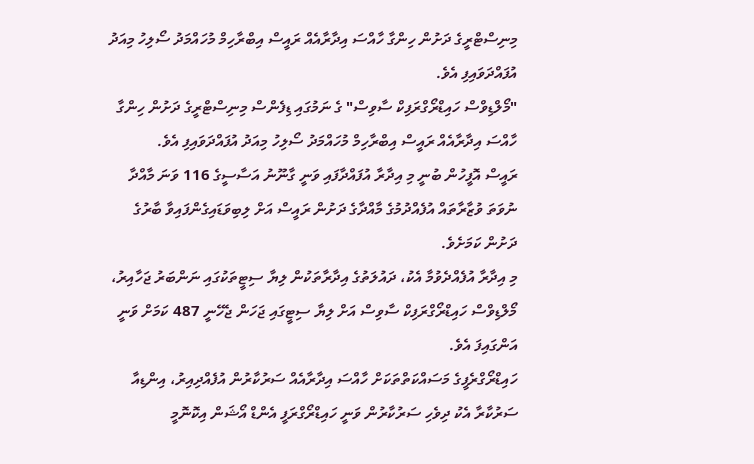މިނިސްޓްރީގެ ދަށުން ހިންގާ ހާއްސަ އިދާރާއެއް ރައީސް އިބްރާހިމް މުހައްމަދު ސޯލިހު މިއަދު އުފައްދަވައިފި އެވެ.
"މޯލްޑިވްސް ހައިޑްރޯގްރަފިކް ސާވިސް" ގެ ނަމުގައި ޑިފެންސް މިނިސްޓްރީގެ ދަށުން ހިންގާ ހާއްސަ އިދާރާއެއް ރައީސް އިބްރާހިމް މުހައްމަދު ސޯލިހު މިއަދު އުފައްދަވައިފި އެވެ.
ރައީސް އޮފީހުން ބުނީ މި އިދާރާ އުފައްދާފައި ވަނީ ގާނޫނު އަސާސީގެ 116 ވަނަ މާއްދާ ނުވަތަ ވުޒާރާތައް އުފެއްދުމުގެ މާއްދާގެ ދަށުން ރައީސް އަށް ލިބިވަޑައިގެންފައިވާ ބާރުގެ ދަށުން ކަމަށެވެ.
މި އިދާރާ އުފެއްދެވުމާ އެކު، ދައުލަތުގެ އިދާރާތަކުން ލިޔާ ސިޓީތަކުގައި ނަންބަރު ޖަހާއިރު، މޯލްޑިވްސް ހައިޑްރޯގްރަފިކް ސާވިސް އަށް ލިޔާ ސިޓީގައި ޖަހަން ޖެހޭނީ 487 ކަމަށް ވަނީ އަންގައިފަ އެވެ.
ހައިޑްރޯގްރެފީގެ މަސައްކަތްތަކަށް ހާއްސަ އިދާރާއެއް ސަރުކާރުން އުފެއްދިއިރު، އިންޑިއާ ސަރުކާރާ އެކު ދިވެހި ސަރުކާރުން ވަނީ ހައިޑްރޯގްރަފީ އެންޑް އޯޝަން އިކޮނޮމީ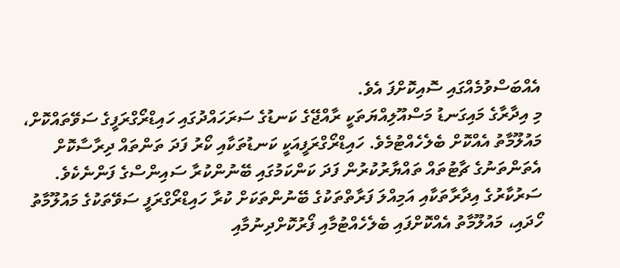އެއްބަސްވުމެއްގައި ސޮއިކޮށްފަ އެވެ.
މި އިދާރާގެ މައިގަނޑު މަސްއޫލިއްޔަތަކީ ރާއްޖޭގެ ކަނޑުގެ ސަރަހައްދުގައި ހައިޑްރޯގްރަފީގެ ސަވޭތައްކޮށް، މައުލޫމާތު އެއްކޮށް ބެލެހެއްޓުމެވެ. ހައިޑްރޯގްރަފީއަކީ ކަނޑުތަކާއި ކޯރު ފަދަ ތަންތައް ދިރާސާކޮށް އެތަންތަނުގެ ޗާޓުތައް ތައްޔާރުކުރުން ފަދަ ކަންކަމުގައި ބޭނުންކުރާ ސައިންސްގެ ފަންނެކެވެ.
ސަރުކާރުގެ އިދާރާތަކާއި އަމިއްލަ ފަރާތްތަކުގެ ބޭނުންތަކަށް ކުރާ ހައިޑްރޯގްރަފީ ސަވޭތަކުގެ މައުލޫމާތު ހޯދައި، މައުލޫމާތު އެއްކޮށްފައި ބެލެހެއްޓުމާއި ފޯރުކޮށްދިނުމާއި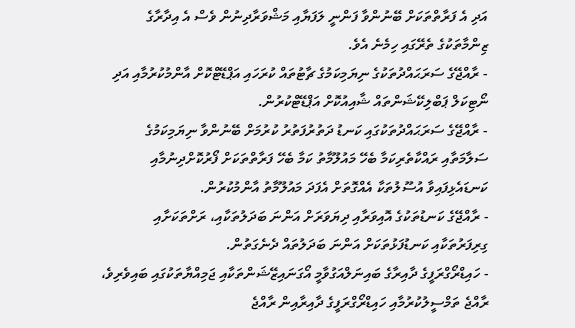އަދި އެ ފަރާތްތަކަށް ބޭނުންވާ ފަންނީ ލަފަޔާއި މަޝްވަރާދިނުން ވެސް އެ އިދާރާގެ ޒިންމާތަކުގެ ތެރޭގައި ހިމެނެ އެވެ.
- ރާއްޖޭގެ ސަރަޙައްދުތަކުގެ ނިޔަމިކަމުގެ ޗާޓުތައް ކުރަހައި އަޕްޑޭޓްކޮށް އާންމުކުރުމާއި އަދި ނޯޓިކަލް ޕަބްލިކޭޝަންތައް ޝާއިއުކޮށް އަޕްޑޭޓްކުރުން.
- ރާއްޖޭގެ ސަރަޙައްދުތަކުގައި ކަނޑު ދަތުރުފަތުރު ކުރުމަށް ބޭނުންވާ ނިޔަމިކަމުގެ ސަލާމަތާއި ރައްކާތެރިކަމާ ބެހޭ މައުލޫމާތު ކަމާ ބެހޭ ފަރާތްތަކަށް ފޯރުކޮށްދިނުމާއި ކަނޑައެޅިފައިވާ އުސޫލުތަކާ އެއްގޮތަށް އެފަދަ މައުލޫމާތު އާންމުކުރުން.
- ރާއްޖޭގެ ކަނޑުތަކުގެ އޮއިވަރާއި ދިޔަވަރަށް އަންނަ ބަދަލުތަކާއި، ރަށްތަކަށާއި ގިރިފަރުތަކާއި ކަނޑުފަޅުތަކަށް އަންނަ ބަދަލުތައް ދެނެގަތުން.
- ހައިޑްރޯގްރަފީގެ ދާއިރާގެ ބައިނަލްއަގުވާމީ އޯގަނައިޒޭޝަންތަކާއި ޖަމިއްޔާތަކުގައި ބައިވެރިވެ، ރާއްޖެ ތަމްސީލުކުރުމާއި ހައިޑްރޯގްރަފީގެ ދާއިރާއިން ރާއްޖެ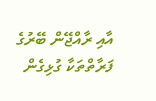އާއި ރާއްޖޭން ބޭރުގެ ފަރާތްތަކާ ގުޅިގެން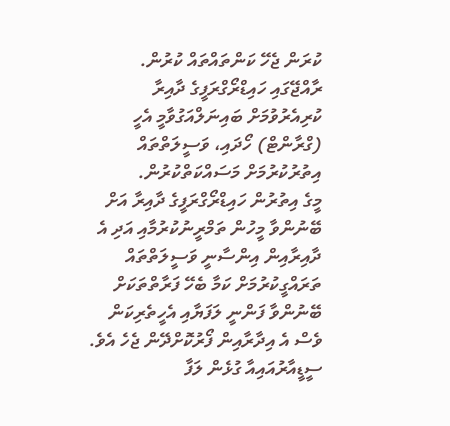ކުރަން ޖެހޭ ކަންތައްތައް ކުރުން.
ރާއްޖޭގައި ހައިޑްރޯގްރަފީގެ ދާއިރާ ކުރިއެރުވުމަށް ބައިނަލްއަގުވާމީ އެހީ (ގްރާންޓް) ހޯދައި، ވަސީލަތްތައް އިތުރުކުރުމަށް މަސައްކަތްކުރުން.
މީގެ އިތުރުން ހައިޑްރޯގްރަފީގެ ދާއިރާ އަށް ބޭނުންވާ މީހުން ތަމްރީނުކުރުމާއި އަދި އެ ދާއިރާއިން އިންސާނީ ވަސީލަތްތައް ތަރައްގީކުރުމަށް ކަމާ ބެހޭ ފަރާތްތަކަށް ބޭނުންވާ ފަންނީ ލަފަޔާއި އެހީތެރިކަން ވެސް އެ އިދާރާއިން ފޯރުކޮށްދޭން ޖެހެ އެވެ.
ސީޑީއާރުއައިއާ ގުޅެން ލަފާ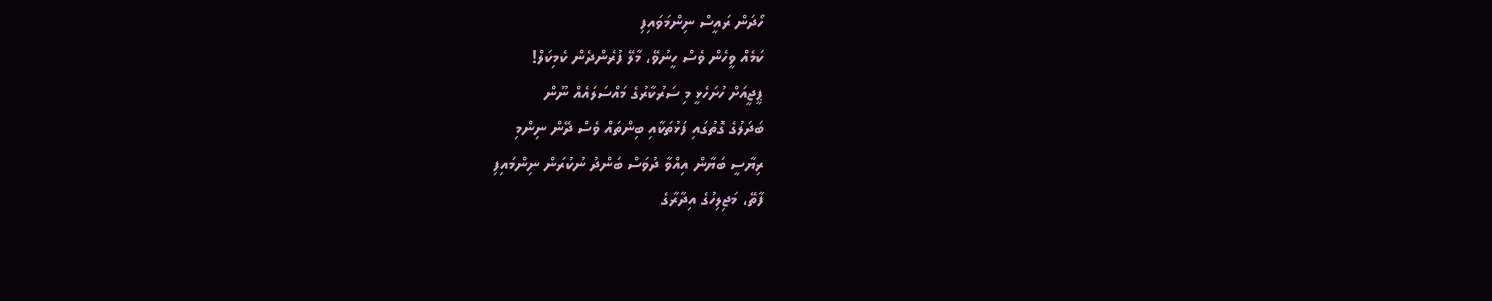ހޯދަން ރައީސް ނިންމަވައިފި
ކަމެއް ވީހެން ވެސް ހީނުވޭ، މާލޭ ފުރެންދެން ކެމިކަލް!
ޕީޖީއަށް ހުށަހެޅީ މި ސަރުކާރުގެ މައްސަލައެއް ނޫން
ބަދަލުގެ ގޮތުގައި ފަޅުތަކާއި ބިންތައް ވެސް ދޭން ނިންމި
ރިޔާސީ ބަޔާން އިއްވާ ދުވަސް ބަންދު ނުކުރަން ނިންމައިފި
ފާތޭ، މަޖިލިހުގެ އިދާރާގެ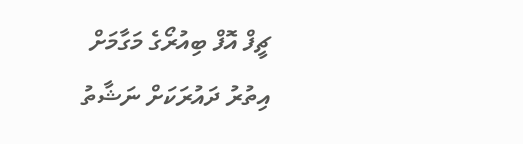ޗީފް އޮފް ބިއުރޯގެ މަގާމަށް
އިތުރު ދައުރަކަށް ނަޝާތު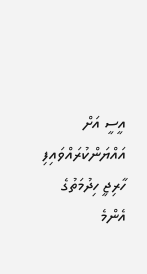އީސީ އަށް އައްޔަންކުރައްވައިފި
ހާރިޖީ ހިދުމަތުގެ އެންމެ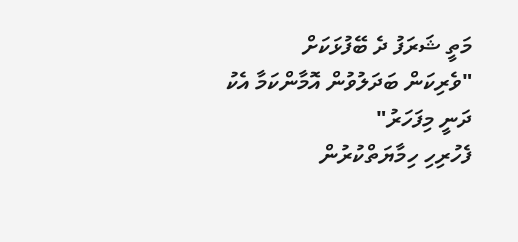މަތީ ޝަރަފު ދެ ބޭފުޅަކަށް
"ވެރިކަން ބަދަލުވުން އޮމާންކަމާ އެކު ދަނީ މިފަހަރު"
ފެހުރިހި ހިމާޔަތްކުރުން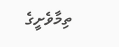ތިމާވެށީގެ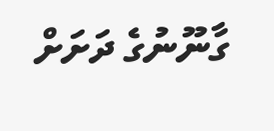ގާނޫނުގެ ދަށަށް